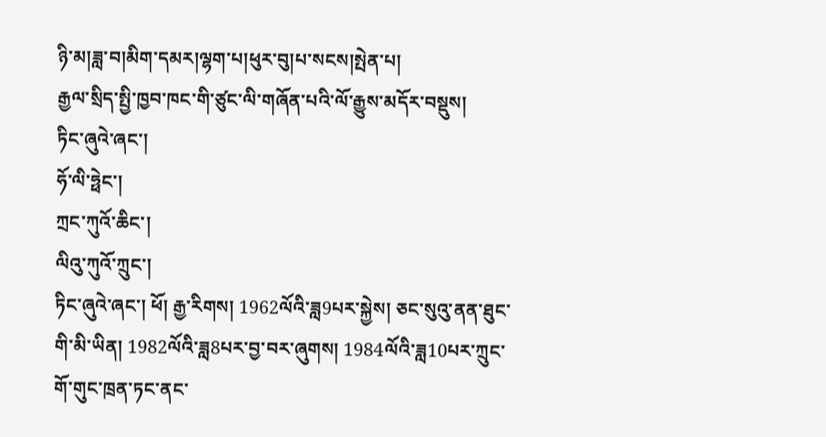ཉི་མ།ཟླ་བ།མིག་དམར།ལྷག་པ།ཕུར་བུ།པ་སངས།སྤེན་པ།
རྒྱལ་སྲིད་སྤྱི་ཁྱབ་ཁང་གི་ཙུང་ལི་གཞོན་པའི་ལོ་རྒྱུས་མདོར་བསྡུས།
ཏིང་ཞུའེ་ཞང་།
ཧོ་ལི་ཧྥེང་།
ཀྲང་ཀུའོ་ཆིང་།
ལིའུ་ཀུའོ་ཀྲུང་།
ཏིང་ཞུའེ་ཞང་། ཕོ། རྒྱ་རིགས། 1962ལོའི་ཟླ9པར་སྐྱེས། ཅང་སུའུ་ནན་ཐུང་གི་མི་ཡིན། 1982ལོའི་ཟླ8པར་བྱ་བར་ཞུགས། 1984ལོའི་ཟླ10པར་ཀྲུང་གོ་གུང་ཁྲན་ཏང་ནང་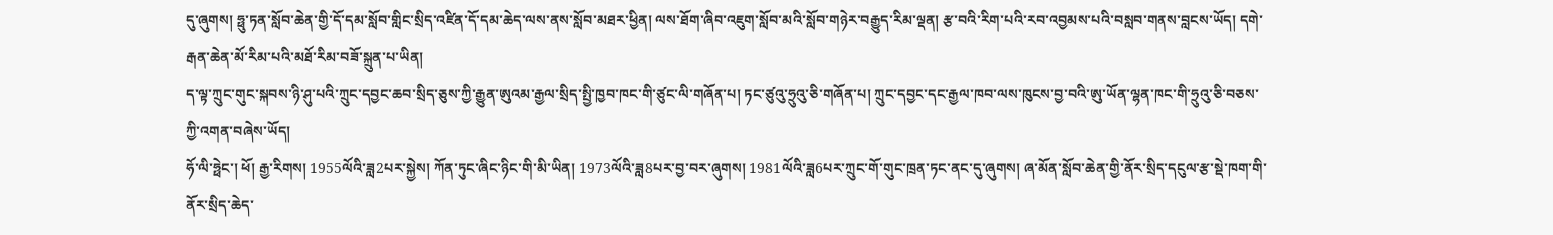དུ་ཞུགས། ཧྥུ་ཏན་སློབ་ཆེན་གྱི་དོ་དམ་སློབ་གླིང་སྲིད་འཛིན་དོ་དམ་ཆེད་ལས་ནས་སློབ་མཐར་ཕྱིན། ལས་ཐོག་ཞིབ་འཇུག་སློབ་མའི་སློབ་གཉེར་བརྒྱུད་རིམ་ལྡན། རྩ་བའི་རིག་པའི་རབ་འབྱམས་པའི་བསླབ་གནས་བླངས་ཡོད། དགེ་རྒན་ཆེན་མོ་རིམ་པའི་མཐོ་རིམ་བཟོ་སྐྲུན་པ་ཡིན།
ད་ལྟ་ཀྲུང་གུང་སྐབས་ཉི་ཤུ་པའི་ཀྲུང་དབྱང་ཆབ་སྲིད་ཅུས་ཀྱི་རྒྱུན་ཨུའམ་རྒྱལ་སྲིད་སྤྱི་ཁྱབ་ཁང་གི་ཙུང་ལི་གཞོན་པ། ཏང་ཙུའུ་ཧྲུའུ་ཅི་གཞོན་པ། ཀྲུང་དབྱང་དང་རྒྱལ་ཁབ་ལས་ཁུངས་བྱ་བའི་ཨུ་ཡོན་ལྷན་ཁང་གི་ཧྲུའུ་ཅི་བཅས་ཀྱི་འགན་བཞེས་ཡོད།
ཧོ་ལི་ཧྥེང་། ཕོ། རྒྱ་རིགས། 1955ལོའི་ཟླ2པར་སྐྱེས། ཀོན་ཏུང་ཞིང་ཉིང་གི་མི་ཡིན། 1973ལོའི་ཟླ8པར་བྱ་བར་ཞུགས། 1981ལོའི་ཟླ6པར་ཀྲུང་གོ་གུང་ཁྲན་ཏང་ནང་དུ་ཞུགས། ཞ་མོན་སློབ་ཆེན་གྱི་ནོར་སྲིད་དངུལ་རྩ་སྡེ་ཁག་གི་ནོར་སྲིད་ཆེད་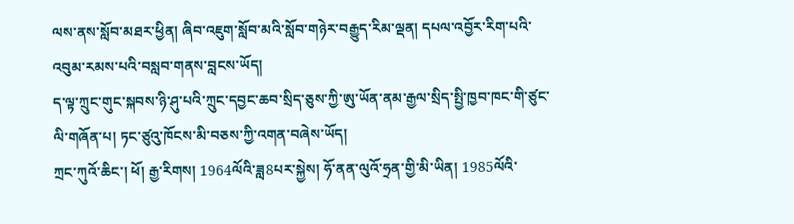ལས་ནས་སློབ་མཐར་ཕྱིན། ཞིབ་འཇུག་སློབ་མའི་སློབ་གཉེར་བརྒྱུད་རིམ་ལྡན། དཔལ་འབྱོར་རིག་པའི་འབུམ་རམས་པའི་བསླབ་གནས་བླངས་ཡོད།
ད་ལྟ་ཀྲུང་གུང་སྐབས་ཉི་ཤུ་པའི་ཀྲུང་དབྱང་ཆབ་སྲིད་ཅུས་ཀྱི་ཨུ་ཡོན་ནམ་རྒྱལ་སྲིད་སྤྱི་ཁྱབ་ཁང་གི་ཙུང་ལི་གཞོན་པ། ཏང་ཙུའུ་ཁོངས་མི་བཅས་ཀྱི་འགན་བཞེས་ཡོད།
ཀྲང་ཀུའོ་ཆིང་། ཕོ། རྒྱ་རིགས། 1964ལོའི་ཟླ8པར་སྐྱེས། ཧོ་ནན་ལུའོ་ཧྲན་གྱི་མི་ཡིན། 1985ལོའི་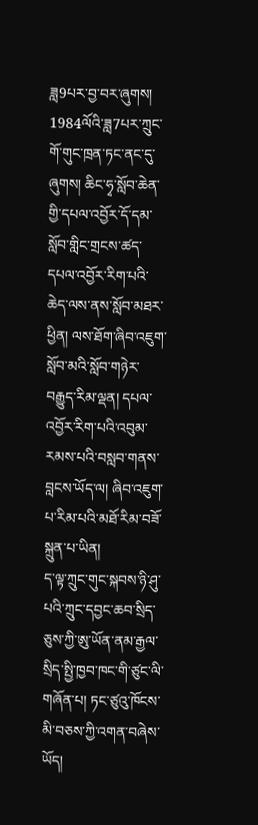ཟླ9པར་བྱ་བར་ཞུགས། 1984ལོའི་ཟླ7པར་ཀྲུང་གོ་གུང་ཁྲན་ཏང་ནང་དུ་ཞུགས། ཆིང་ཧྭ་སློབ་ཆེན་གྱི་དཔལ་འབྱོར་དོ་དམ་སློབ་གླིང་གྲངས་ཚད་དཔལ་འབྱོར་རིག་པའི་ཆེད་ལས་ནས་སློབ་མཐར་ཕྱིན། ལས་ཐོག་ཞིབ་འཇུག་སློབ་མའི་སློབ་གཉེར་བརྒྱུད་རིམ་ལྡན། དཔལ་འབྱོར་རིག་པའི་འབུམ་རམས་པའི་བསླབ་གནས་བླངས་ཡོད་ལ། ཞིབ་འཇུག་པ་རིམ་པའི་མཐོ་རིམ་བཟོ་སྐྲུན་པ་ཡིན།
ད་ལྟ་ཀྲུང་གུང་སྐབས་ཉི་ཤུ་པའི་ཀྲུང་དབྱང་ཆབ་སྲིད་ཅུས་ཀྱི་ཨུ་ཡོན་ནམ་རྒྱལ་སྲིད་སྤྱི་ཁྱབ་ཁང་གི་ཙུང་ལི་གཞོན་པ། ཏང་ཙུའུ་ཁོངས་མི་བཅས་ཀྱི་འགན་བཞེས་ཡོད།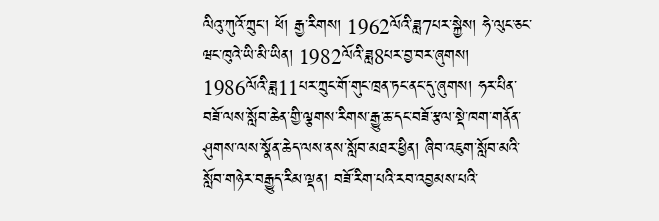ལིའུ་ཀུའོ་ཀྲུང་། ཕོ། རྒྱ་རིགས། 1962ལོའི་ཟླ7པར་སྐྱེས། ཧེ་ལུང་ཅང་ཝང་ཁུའེ་ཡི་མི་ཡིན། 1982ལོའི་ཟླ8པར་བྱ་བར་ཞུགས། 1986ལོའི་ཟླ11པར་ཀྲུང་གོ་གུང་ཁྲན་ཏང་ནང་དུ་ཞུགས། ཧར་པིན་བཟོ་ལས་སློབ་ཆེན་གྱི་ལྕགས་རིགས་རྒྱུ་ཆ་དང་བཟོ་རྩལ་སྡེ་ཁག་གནོན་ཤུགས་ལས་སྣོན་ཆེད་ལས་ནས་སློབ་མཐར་ཕྱིན། ཞིབ་འཇུག་སློབ་མའི་སློབ་གཉེར་བརྒྱུད་རིམ་ལྡན། བཟོ་རིག་པའི་རབ་འབྱམས་པའི་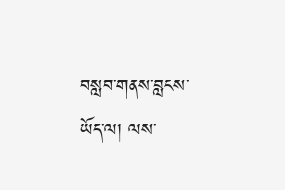བསླབ་གནས་བླངས་ཡོད་ལ། ལས་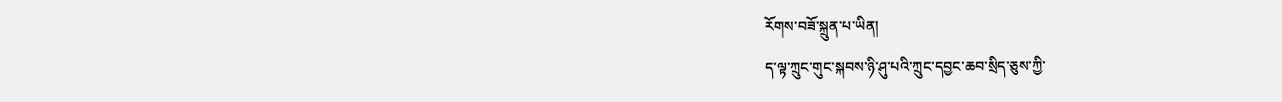རོགས་བཟོ་སྐྲུན་པ་ཡིན།
ད་ལྟ་ཀྲུང་གུང་སྐབས་ཉི་ཤུ་པའི་ཀྲུང་དབྱང་ཆབ་སྲིད་ཅུས་ཀྱི་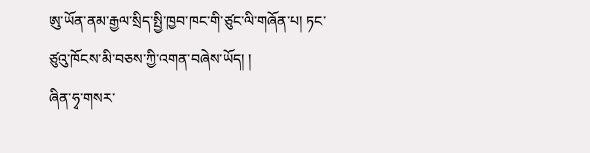ཨུ་ཡོན་ནམ་རྒྱལ་སྲིད་སྤྱི་ཁྱབ་ཁང་གི་ཙུང་ལི་གཞོན་པ། ཏང་ཙུའུ་ཁོངས་མི་བཅས་ཀྱི་འགན་བཞེས་ཡོད། །
ཞིན་ཧྭ་གསར་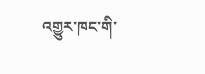འགྱུར་ཁང་གི་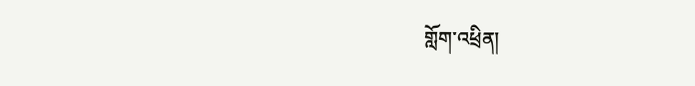གློག་འཕྲིན།